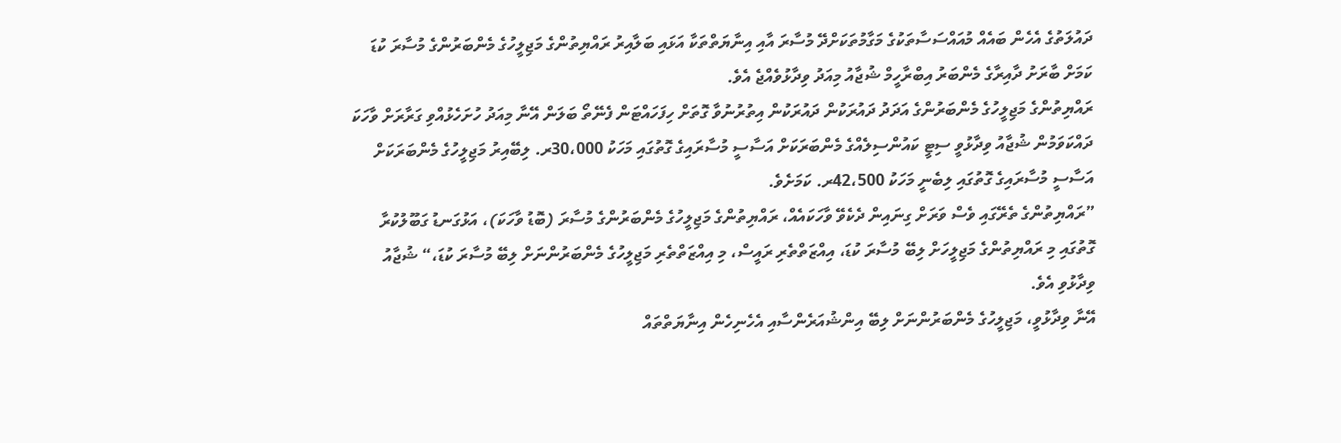ދައުލަތުގެ އެހެން ބައެއް މުއައްސަސާތަކުގެ މަގާމުތަކަށްދޭ މުސާރަ އާއި އިނާޔަތްތަކާ އަޅައި ބަލާއިރު ރައްޔިތުންގެ މަޖިލީހުގެ މެންބަރުންގެ މުސާރަ ކުޑަ ކަމަށް ބާރަށު ދާއިރާގެ މެންބަރު އިބްރާހީމް ޝުޖާއު މިއަދު ވިދާޅުވެއްޖެ އެވެ.
ރައްޔިތުންގެ މަޖިލީހުގެ މެންބަރުންގެ އަދަދު ދައުރަކުން ދައުރަކުން އިތުރުނުވާ ގޮތަށް ހިފަހައްޓަން ފެނޭތޯ ބަލަން އޭނާ މިއަދު ހުށަހެޅުއްވި ގަރާރަށް ވާހަކަ ދައްކަވަމުން ޝުޖާއު ވިދާޅުވީ ސިޓީ ކައުންސިލެއްގެ މެންބަރަކަށް އަސާސީ މުސާރައިގެ ގޮތުގައި މަހަކު 30،000ރ. ލިބޭއިރު މަޖިލީހުގެ މެންބަރަކަށް އަސާސީ މުސާރައިގެ ގޮތުގައި ލިބެނީ މަހަކު 42،500ރ. ކަމަށެވެ.
”ރައްޔިތުންގެ ތެރޭގައި ވެސް ވަރަށް ގިނައިން ދެކެވޭ ވާހަކައެއް، ރައްޔިތުންގެ މަޖިލީހުގެ މެންބަރުންގެ މުސާރަ (ބޮޑު ވާހަކަ)، އަޅުގަނޑު ގަބޫލުކުރާ ގޮތުގައި މި ރައްޔިތުންގެ މަޖިލީހަށް ލިބޭ މުސާރަ ކުޑަ، އިއްޒަތްތެރި ރައީސް، މި އިއްޒަތްތެރި މަޖިލީހުގެ މެންބަރުންނަށް ލިބޭ މުސާރަ ކުޑަ،“ ޝުޖާއު ވިދާޅުވި އެވެ.
އޭނާ ވިދާޅުވީ، މަޖިލީހުގެ މެންބަރުންނަށް ލިބޭ އިންޝުއަރެންސާއި އެހެނިހެން އިނާޔަތްތައް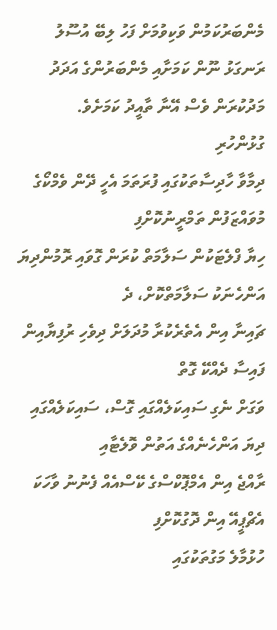މެންބަރުކަމުން ވަކިވުމަށް ފަހު ލިބޭ އުސޫލު ރަނގަޅު ނޫން ކަމަށާއި މެންބަރުންގެ އަދަދު މަދުކުރަން ވެސް އޭނާ ތާއީދު ކަމަށެވެ.
ގުޅުންހުރި
ދިމާވާ ހާދިސާތަކުގައި ފުރަތަމަ އެހީ ދޭން ވެމްކޯގެ މުވައްޒަފުން ތަމްރީނުކޮށްފި
ހިޔާ ފްލެޓަކުން ސަލާމަތް ކުރަން ގޮވައި ރޮމުންދިޔަ އަންހެނަކު ސަލާމަތްކޮށް، ދެ
ޗައިނާ އިން އެތެރެކުރާ މުދަލަށް ދިވެހި ރުފިޔާއިން ފައިސާ ދެއްކޭ ގޮތް
ވަގަށް ނެގި ސައިކަލެއްގައި ގޮސް، ސައިކަލެއްގައި ދިޔަ އަންހެނެއްގެ އަތުން ވޮލެޓާއި
ރާއްޖެ އިން އެމްޕޮކްސްގެ ކޭސްއެއް ފެނުނު ވާހަކަ އެޗްޕީއޭ އިން ދޮގުކޮށްފި
ހުޅުމާލެ މަގުތަކުގައި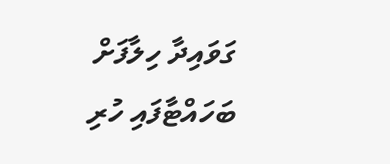ގަވައިދާ ހިލާފަށް ބަހައްޓާފައި ހުރި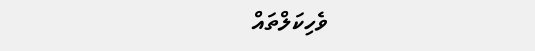ވެހިކަލްތައް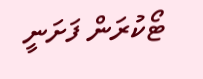ޓޯކުރަން ފަށަނީ